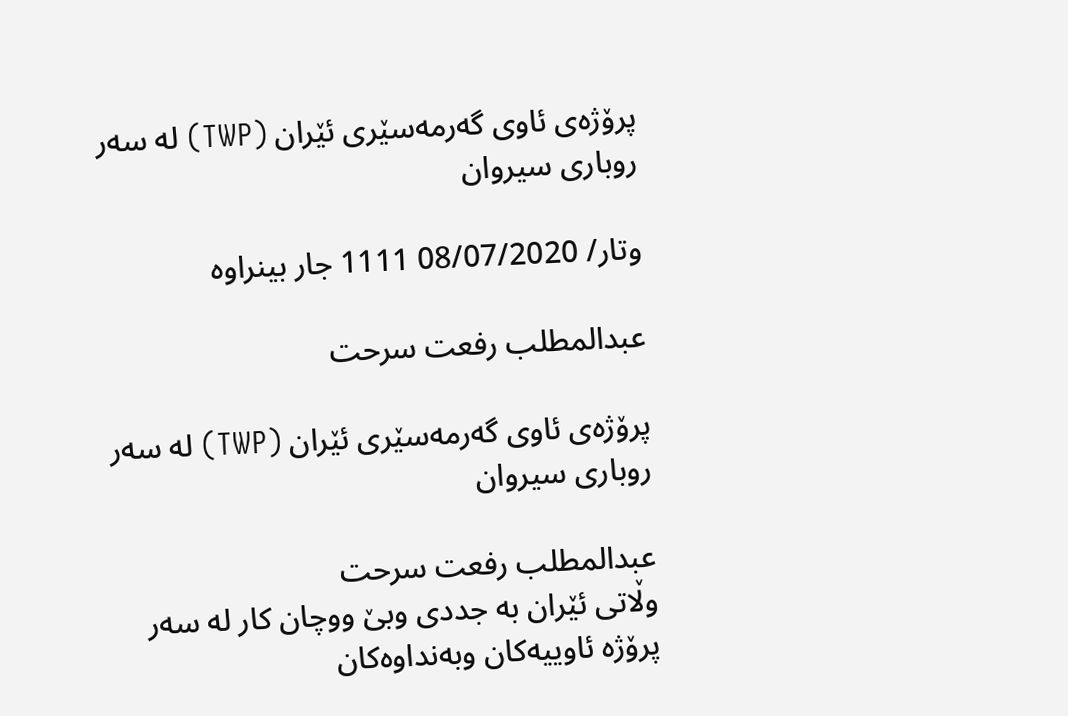پرۆژه‌ى ئاوى گه‌رمه‌سێرى ئێران (TWP) له‌ سه‌ر روبارى سیروان

وتار/ 08/07/2020 1111 جار بینراوە

عبدالمطلب رفعت سرحت

پرۆژه‌ى ئاوى گه‌رمه‌سێرى ئێران (TWP) له‌ سه‌ر روبارى سیروان

عبدالمطلب رفعت سرحت
وڵاتى ئێران به‌ جددى وبێ ووچان كار له‌ سه‌ر پرۆژه‌ ئاوییه‌كان وبه‌نداوه‌كان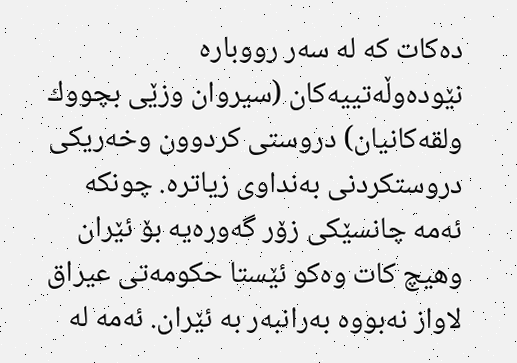ده‌كات كه‌ له‌ سه‌ر رووباره‌ نێوده‌وڵه‌تییه‌كان (سیروان وزێى بچووك ولقه‌كانیان) دروستى كردوون وخه‌ریكى دروستكردنى به‌نداوى زیاتره‌. چونكه‌ ئه‌مه‌ چانسێكى زۆر گه‌وره‌یه‌ بۆ ئێران وهیچ كات وه‌كو ئێستا حكومه‌تى عیراق لاواز نه‌بووه‌ به‌رانبه‌ر به‌ ئێران. ئه‌مه‌ له‌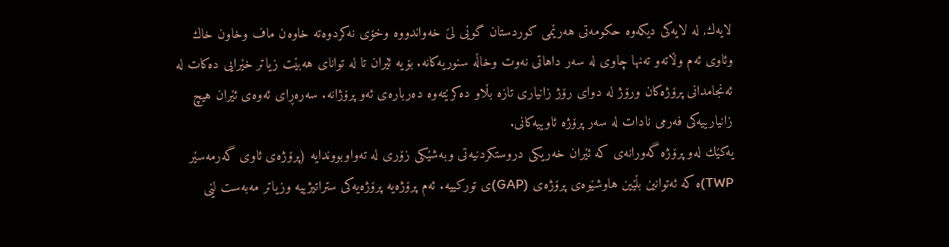لایه‌ك, له‌ لایه‌كى دیكه‌وه‌ حكومه‌تى هه‌رێمى كوردستان گوێى لێ خه‌واندووه‌ وخۆى نه‌كردوه‌ته‌ خاوه‌ن ماف وخاون خاك وئاوى ئه‌م وڵاته‌و ته‌نها چاوى له‌ سه‌ر داهاتى نه‌وت وخاڵه‌ سنوریه‌كانه‌. بۆیه‌ ئێران تا له‌ تواناى هه‌بێت زیاتر خێرایى ده‌كات له‌ ئه‌نجامدانى پرۆژه‌كان ورۆژ له‌ دواى رۆژ زانیارى تازه‌ بڵاو ده‌كرێته‌وه‌ ده‌رباره‌ى ئه‌و پرۆژانه‌. سه‌ره‌ڕاى ئه‌وه‌ى ئێران هیچ زانیارییه‌كى فه‌رمى نادات له‌ سه‌ر پرۆژه‌ ئاوییه‌كانى.
یه‌كێك له‌و پرۆژه‌ گه‌ورانه‌ى كه‌ ئێران خه‌ریكى دروستكردنیه‌تى وبه‌شێكى زۆرى له‌ ته‌واوبووندایه‌ (پرۆژه‌ى ئاوى گه‌رمه‌سێر TWP)ه‌ كه‌ ئه‌توانین بڵێین هاوشێوه‌ى پرۆژه‌ى (GAP)ى توركییه‌. ئه‌م پرۆژه‌یه‌ پرۆژه‌یه‌كى ستراتیژییه‌ وزیاتر مه‌به‌ست لێى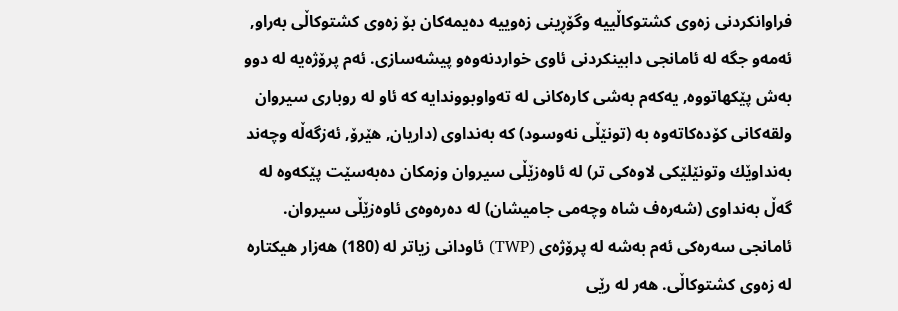فراوانكردنى زه‌وى كشتوكاڵییه‌ وگۆڕینى زه‌وییه‌ ده‌یمه‌كان بۆ زه‌وى كشتوكاڵى به‌راو, ئه‌مه‌و جگه‌ له‌ ئامانجى دابینكردنى ئاوى خواردنه‌وه‌و پیشه‌سازى. ئه‌م پرۆژه‌یه‌ له‌ دوو به‌ش پێكهاتووه‌, یه‌كه‌م به‌شی كاره‌كانى له‌ ته‌واوبووندایه‌ كه‌ ئاو له‌ روبارى سیروان ولقه‌كانى كۆده‌كاته‌وه‌ به‌ (تونێڵی نه‌وسود) كه‌ به‌نداوى (داریان, هێرۆ, ئه‌زگه‌ڵه‌ وچه‌ند به‌نداوێك وتونێلێكى لاوه‌كى تر) له‌ ئاوه‌زێڵى سیروان وزمكان ده‌به‌سێت پێكه‌وه‌ له‌ گه‌ڵ به‌نداوى (شه‌ره‌ف شاه‌ وچه‌مى جامیشان) له‌ ده‌ره‌وه‌ى ئاوه‌زێڵى سیروان. ئامانجى سه‌ره‌كى ئه‌م به‌شه‌ له‌ پرۆژه‌ى (TWP) ئاودانى زیاتر له‌ (180) هه‌زار هیكتاره‌ له‌ زه‌وی كشتوكاڵى. هه‌ر له‌ رێى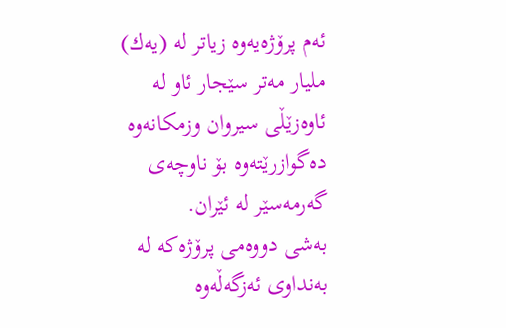ئه‌م پرۆژه‌یه‌وه‌ زیاتر له‌ (یه‌ك) ملیار مه‌تر سێجار ئاو له‌ ئاوه‌زێڵى سیروان وزمكانه‌وه‌ ده‌گوازرێته‌وه‌ بۆ ناوچه‌ى گه‌رمه‌سێر له‌ ئێران.
به‌شى دووه‌مى پرۆژه‌كه‌ له‌ به‌نداوى ئه‌زگه‌ڵه‌وه‌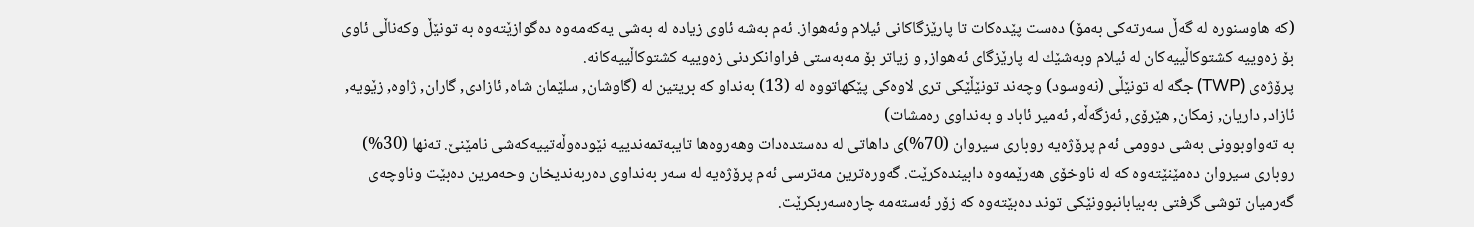(كه‌ هاوسنوره‌ له‌ گه‌ڵ سه‌رته‌كى به‌مۆ) ده‌ست پێده‌كات تا پارێزگاكانى ئیلام وئه‌هواز. ئه‌م به‌شه‌ ئاوى زیاده‌ له‌ به‌شی یه‌كه‌مه‌وه‌ ده‌گوازێته‌وه‌ به‌ تونێڵ وكه‌ناڵى ئاوى بۆ زه‌وییه‌ كشتوكاڵییه‌كان له‌ ئیلام وبه‌شێك له‌ پارێزگاى ئه‌هواز, و زیاتر بۆ مه‌به‌ستى فراوانكردنى زه‌وییه‌ كشتوكاڵییه‌كانه‌.
پرۆژه‌ی (TWP) جگه‌ له‌ تونێڵى (نه‌وسود) وچه‌ند تونێڵێكى ترى لاوه‌كى پێكهاتووه‌ له‌ (13) به‌نداو كه‌ بریتین له‌ (گاوشان, سلێمان شاه‌, ئازادى, گاران, ژاوه‌, زێویه‌, ئازاد, داریان, زمكان, هێرۆى, ئه‌زگه‌ڵه‌, ئه‌میر ئاباد و به‌نداوى ره‌مشات)
به‌ ته‌واوبوونى به‌شی دوومى ئه‌م پرۆژه‌یه‌ روبارى سیروان (70%)ى داهاتى له‌ ده‌ستده‌دات وهه‌روه‌ها تایبه‌تمه‌ندییه‌ نێوده‌وڵه‌تییه‌كه‌شی نامێنێ. ته‌نها (30%) روبارى سیروان ده‌مێنێته‌وه‌ كه‌ له‌ ناوخۆى هه‌رێمه‌وه‌ دابینده‌كرێت. گه‌وره‌ترین مه‌ترسی ئه‌م پرۆژه‌یه‌ له‌ سه‌ر به‌نداوى ده‌ربه‌ندیخان وحه‌مرین ده‌بێت وناوچه‌ى گه‌رمیان توشى گرفتى به‌بیابانبوونێكى توند ده‌بێته‌وه‌ كه‌ زۆر ئه‌سته‌مه‌ چاره‌سه‌ربكرێت.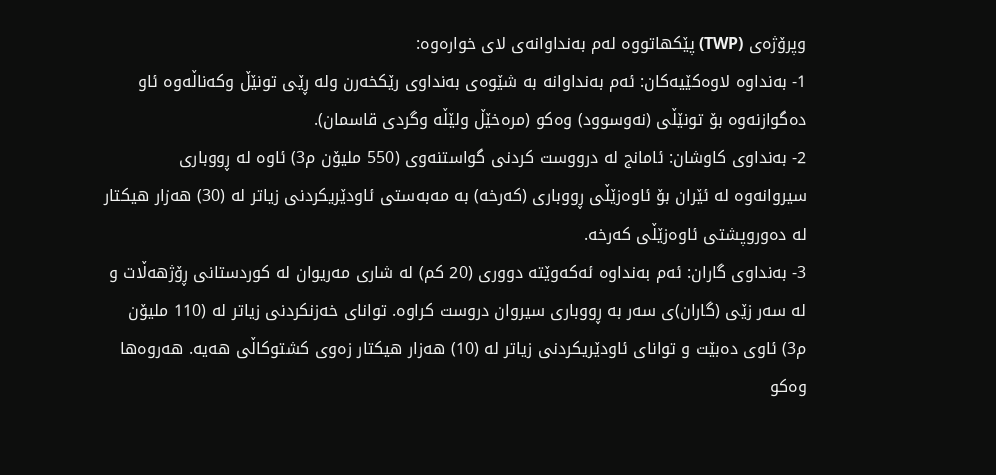وپرۆژه‌ى (TWP) پێكهاتووه‌ له‌م به‌نداوانه‌ى لاى خواره‌وه‌:
1- به‌نداوه‌ لاوه‌كێیه‌كان: ئه‌م به‌نداوانه‌ به‌ شێوه‌ى به‌نداوى رێكخه‌رن وله‌ ڕێى تونێڵ وكه‌ناڵه‌وه‌ ئاو ده‌گوازنه‌وه‌ بۆ تونێڵى (نه‌وسوود) وه‌كو (مره‌خێڵ ولێڵه‌ وگردى قاسمان).
2- به‌نداوى كاوشان: ئامانج له‌ درووست كردنى گواستنه‌وى (550 ملیۆن م3) ئاوه‌ له‌ ڕووبارى سیروانه‌وه‌ له‌ ئێران بۆ ئاوه‌زێڵى ڕووبارى (كه‌رخه‌) به‌ مه‌به‌ستى ئاودێریكردنى زیاتر له‌ (30) هه‌زار هیكتار له‌ ده‌وروپشتى ئاوه‌زێڵى كه‌رخه‌.
3- به‌نداوى گاران: ئه‌م به‌نداوه‌ ئه‌كه‌وێته‌ دوورى (20 كم) له‌ شارى مه‌ریوان له‌ كوردستانى ڕۆژهه‌ڵات و له‌ سه‌ر زێى (گاران)ى سه‌ر به‌ ڕووبارى سیروان دروست كراوه‌. تواناى خه‌زنكردنى زیاتر له‌ (110 ملیۆن م3) ئاوى ده‌بێت و تواناى ئاودێریكردنى زیاتر له‌ (10) هه‌زار هیكتار زه‌وى كشتوكاڵى هه‌یه‌. هه‌روه‌ها وه‌كو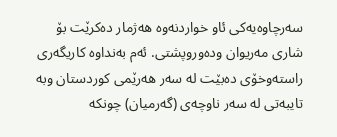سه‌رچاوه‌یه‌كى ئاو خواردنه‌وه‌ هه‌ژمار ده‌كرێت بۆ شارى مه‌ریوان وده‌وروپشتى. ئه‌م به‌نداوه‌ كاریگه‌رى راسته‌وخۆى ده‌بێت له‌ سه‌ر هه‌رێمى كوردستان وبه‌ تایبه‌تى له‌ سه‌ر ناوچه‌ى (گه‌رمیان) چونكه‌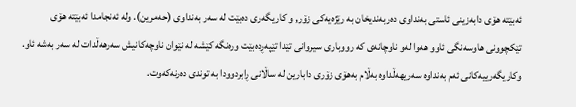ئه‌بێته‌ هۆى دابه‌زینى ئاستى به‌نداوى ده‌ربه‌ندیخان به‌ رێژه‌یه‌كى زۆر, و كاریگه‌رى ده‌بێت له‌ سه‌ر به‌نداوى (حه‌مرین). وله‌ ئه‌نجامدا ئه‌بێته‌ هۆى تێكچوونى هاوسه‌نگى ئاوو هه‌وا له‌و ناوچانه‌ى كه‌ رووبارى سیروانى تێدا تێپه‌ڕده‌بێت وره‌نگه‌ كێشه‌ له‌ نێوان ناوچه‌كانیش سه‌رهه‌ڵدات له‌ سه‌ر به‌شه‌ ئاو. وكاریگه‌رییه‌كانى ئه‌م به‌نداوه‌ سه‌ریهه‌ڵداوه‌ به‌ڵام به‌هۆى زۆرى دابارین له‌ ساڵانى ڕابردوودا به‌ توندى ده‌رنه‌كه‌وت.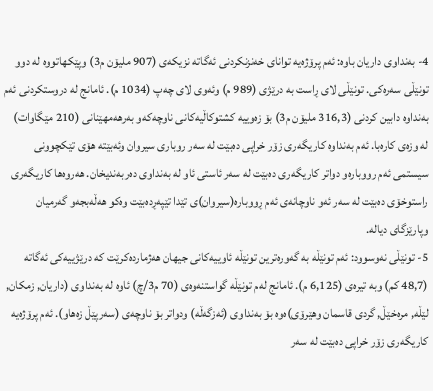4- به‌نداوى داریان باوه‌: ئه‌م پرۆژه‌یه‌ تواناى خه‌نزنكردنى ئه‌گاته‌ نزیكه‌ى (907 ملیۆن م3) وپێكهاتووه‌ له‌ دوو تونێڵى سه‌ره‌كى. تونێڵى لاى ڕاست به‌ درێژى (989 م) وئه‌وى لاى چه‌پ (1034 م). ئامانج له‌ دروستكردنى ئه‌م به‌نداوه‌ دابین كردنی (316,3 ملیۆن م3) بۆ زه‌وییه‌ كشتوكاڵیه‌كانى ناوچه‌كه‌و به‌رهه‌مهێنانى (210 مێگاوات) له‌ وزه‌ى كاره‌با. ئه‌م به‌نداوه‌ كاریگه‌رى زۆر خراپی ده‌بێت له‌ سه‌ر روبارى سیروان وئه‌بێته‌ هۆى تێكچوونى سیستمى ئه‌م رووباره‌و دواتر كاریگه‌رى ده‌بێت له‌ سه‌ر ئاستى ئاو له‌ به‌نداوى ده‌ربه‌ندیخان. هه‌روه‌ها كاریگه‌رى راستوخۆى ده‌بێت له‌ سه‌ر ئه‌و ناوچانه‌ى ئه‌م ڕووباره‌(سیروان)ى تێدا تێپه‌ڕده‌بێت وه‌كو هه‌ڵه‌بجه‌و گه‌رمیان وپارێزگاى دیاله‌.
5- تونێڵى نه‌وسوود: ئه‌م تونێڵه‌ به‌ گه‌وره‌ترین تونێڵه‌ ئاوییه‌كانى جیهان هه‌ژمارده‌كرێت كه‌ درێژییه‌كى ئه‌گاته‌ (48,7 كم) وبه‌ تیره‌ى (6,125 م). ئامانج له‌م تونێڵه‌ گواستنه‌وه‌ى (70 م3/چ) ئاوه‌ له‌ به‌نداوى (داریان, زمكان, لێڵه‌, مره‌خێڵ, گردى قاسمان وهێرۆى)ه‌وه‌ بۆ به‌نداوى (ئه‌زگه‌ڵه‌) ودواتر بۆ ناوچه‌ى (سه‌رپێڵ زه‌هاو). ئه‌م پرۆژه‌یه‌ كاریگه‌رى زۆر خراپی ده‌بێت له‌ سه‌ر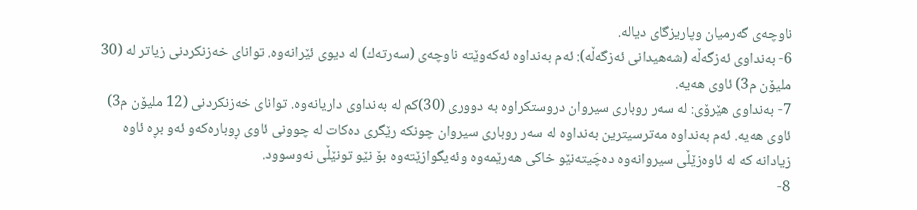ناوچه‌ى گه‌رمیان وپاریزگاى دیاله‌.
6- به‌نداوى ئه‌زگه‌ڵه‌ (شه‌هیدانى ئه‌زگه‌ڵه‌): ئه‌م به‌نداوه‌ ئه‌كه‌وێته‌ ناوچه‌ى (سه‌رته‌ك) له‌ دیوى ئێرانه‌وه‌. تواناى خه‌زنكردنى زیاتر له‌ (30 ملیۆن م3) ئاوى هه‌یه‌.
7- به‌نداوى هێرۆى: له‌ سه‌ر روبارى سیروان دروستكراوه‌ به‌ دوورى (30)كم له‌ به‌نداوى داریانه‌وه‌. تواناى خه‌زنكردنى (12 ملیۆن م3) ئاوى هه‌یه‌. ئه‌م به‌نداوه‌ مه‌ترسیترین به‌نداوه‌ له‌ سه‌ر روبارى سیروان چونكه‌ رێگرى ده‌كات له‌ چوونى ئاوى ڕوباره‌كه‌و ئه‌و بڕه‌ ئاوه‌ زیادانه‌ كه‌ له‌ ئاوه‌زێڵى سیروانه‌وه‌ ده‌چَیته‌نێو خاكى هه‌رێمه‌وه‌ وئه‌یگوازێته‌وه‌ بۆ نێو تونێڵى نه‌وسوود.
8-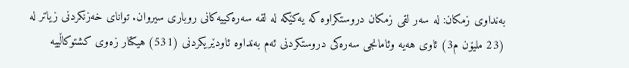به‌نداوى زمكان: له‌ سه‌ر لقی زمكان دروستكراوه‌ كه‌ یه‌كێكه‌ له‌ لقه‌ سه‌ره‌كییه‌كانى روبارى سیروان. تواناى خه‌زنكردنى زیاتر له‌ (23 ملیۆن م3) ئاوى هه‌یه‌ وئامانجى سه‌ره‌كى دروستكردنى ئه‌م به‌نداوه‌ ئاودێریكردنى (531) هیكتار زه‌وى كشتوكاڵییه‌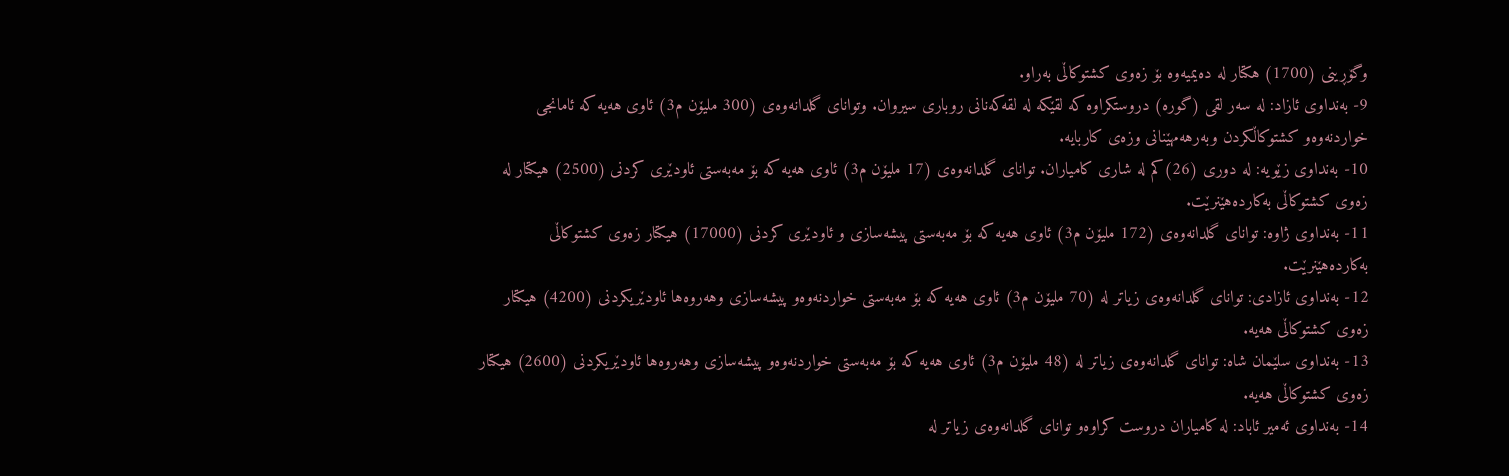وگۆڕینى (1700) هكتار له‌ ده‌یمیه‌وه‌ بۆ زه‌وى كشتوكاڵى به‌راو.
9- به‌نداوى ئازاد: له‌ سه‌ر لقى (گوره‌) دروستكراوه‌ كه‌ لقێكه‌ له‌ لقه‌كه‌نانى روبارى سیروان. وتواناى گلدانه‌وه‌ى (300 ملیۆن م3) ئاوى هه‌یه‌ كه‌ ئامانجى خواردنه‌وه‌و كشتوكاڵكردن وبه‌رهه‌مهێنانى وزه‌ى كاربایه‌.
10- به‌نداوى زێویه‌: له‌ دورى (26)كم له‌ شارى كامیاران. تواناى گلدانه‌وه‌ى (17 ملیۆن م3) ئاوى هه‌یه‌ كه‌ بۆ مه‌به‌ستى ئاودێرى كردنى (2500) هیكتار له‌ زه‌وى كشتوكاڵى به‌كارده‌هێنرێت.
11- به‌نداوى ژاوه‌: تواناى گلدانه‌وه‌ى (172 ملیۆن م3) ئاوى هه‌یه‌ كه‌ بۆ مه‌به‌ستى پیشه‌سازى و ئاودێرى كردنى (17000) هیكتار زه‌وى كشتوكاڵى به‌كارده‌هێنرێت.
12- به‌نداوى ئازادى: تواناى گلدانه‌وه‌ى زیاتر له‌ (70 ملیۆن م3) ئاوى هه‌یه‌ كه‌ بۆ مه‌به‌ستى خواردنه‌وه‌و پیشه‌سازى وهه‌روه‌ها ئاودێریكردنى (4200) هیكتار زه‌وى كشتوكاڵى هه‌یه‌.
13- به‌نداوى سلێمان شاه‌: تواناى گلدانه‌وه‌ى زیاتر له‌ (48 ملیۆن م3) ئاوى هه‌یه‌ كه‌ بۆ مه‌به‌ستى خواردنه‌وه‌و پیشه‌سازى وهه‌روه‌ها ئاودێریكردنى (2600) هیكتار زه‌وى كشتوكاڵى هه‌یه‌.
14- به‌نداوى ئه‌میر ئاباد: له‌ كامیاران دروست كراوه‌و تواناى گلدانه‌وه‌ى زیاتر له‌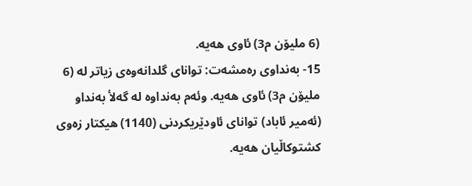(6 ملیۆن م3) ئاوى هه‌یه‌.
15- به‌نداوى ره‌مشه‌ت: تواناى گلدانه‌وه‌ى زیاتر له‌ (6 ملیۆن م3) ئاوى هه‌یه‌. وئه‌م به‌نداوه‌ له‌ گه‌لأ به‌نداو (ئه‌میر ئاباد) تواناى ئاودێریكردنى (1140) هیكتار زه‌وى كشتوكاڵیان هه‌یه‌.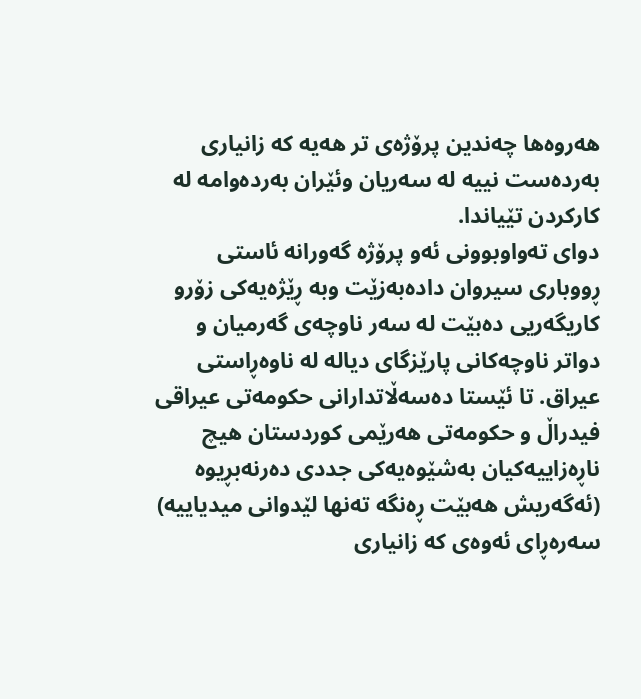هه‌روه‌ها چه‌ندین پرۆژه‌ى تر هه‌یه‌ كه‌ زانیارى به‌رده‌ست نییه‌ له‌ سه‌ریان وئێران به‌رده‌وامه‌ له‌ كاركردن تێیاندا.
دواى ته‌واوبوونى ئه‌و پرۆژه‌ گه‌ورانه‌ ئاستى ڕووبارى سیروان داده‌به‌زێت وبه‌ ڕێژه‌یه‌كى زۆرو كاریگه‌ریى ده‌بێت له‌ سه‌ر ناوچه‌ى گه‌رمیان و دواتر ناوچه‌كانى پارێزگاى دیاله‌ له‌ ناوه‌ڕاستى عیراق. تا ئێستا ده‌سه‌ڵاتدارانى حكومه‌تى عیراقى فیدراڵ و حكومه‌تى هه‌رێمى كوردستان هیچ ناڕه‌زاییه‌كیان به‌شێوه‌یه‌كى جددى ده‌رنه‌بڕیوه‌ (ئه‌گه‌ریش هه‌بێت ڕه‌نگه‌ ته‌نها لێدوانى میدیاییه‌) سه‌ره‌ڕاى ئه‌وه‌ى كه‌ زانیارى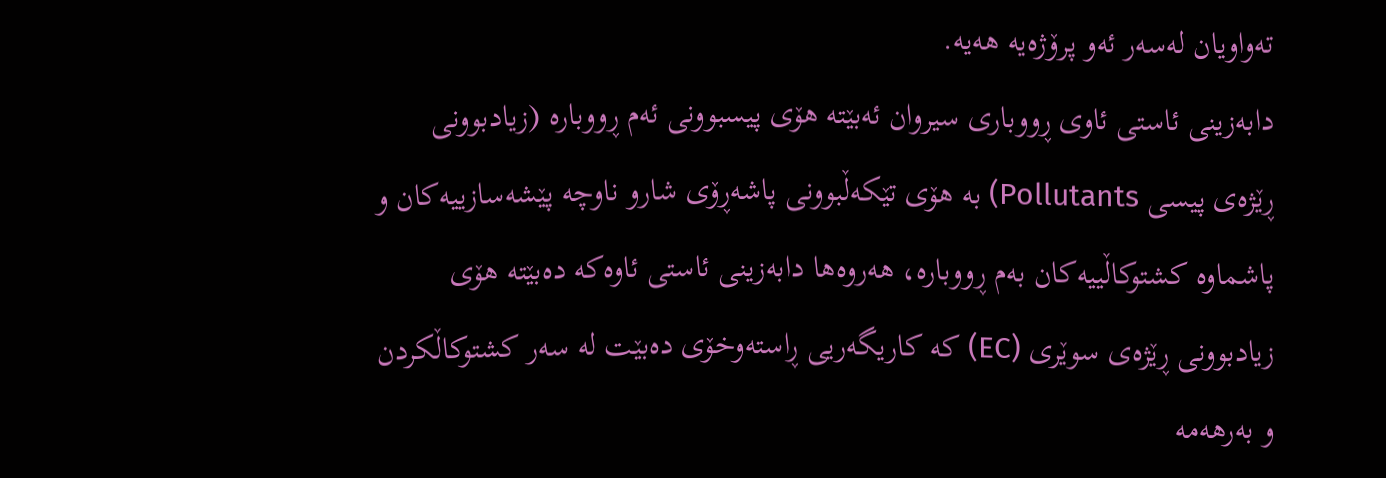ته‌واویان له‌سه‌ر ئه‌و پرۆژه‌یه‌ هه‌یه‌.
دابه‌زینى ئاستى ئاوى ڕووبارى سیروان ئه‌بێته‌ هۆى پیسبوونى ئه‌م ڕووباره‌ (زیادبوونى ڕێژه‌ى پیسی Pollutants) به‌ هۆى تێكه‌ڵبوونى پاشه‌ڕۆى شارو ناوچه‌ پێشه‌سازییه‌كان و پاشماوه‌ كشتوكاڵییه‌كان به‌م ڕووباره‌، هه‌روه‌ها دابه‌زینى ئاستى ئاوه‌كه‌ ده‌بێته‌ هۆى زیادبوونى ڕێژه‌ى سوێرى (EC) كه‌ كاریگه‌ریى ڕاسته‌وخۆى ده‌بێت له‌ سه‌ر كشتوكاڵكردن و به‌رهه‌مه‌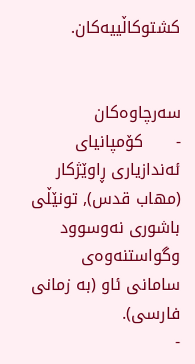كشتوكاڵییه‌كان.


سه‌رچاوه‌كان
-      كۆمپانیاى ئه‌ندازیارى ڕاوێژكار (مهاب قدس), تونێڵى باشورى نه‌وسوود وگواستنه‌وه‌ى سامانى ئاو (به‌ زمانى فارسی).
-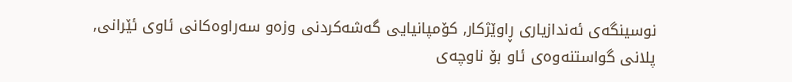نوسینگه‌ى ئه‌ندازیارى ڕاوێژكار, كۆمپانیایى گه‌شه‌كردنى وزه‌و سه‌راوه‌كانى ئاوى ئێرانى, پلانى گواستنه‌وه‌ى ئاو بۆ ناوچه‌ى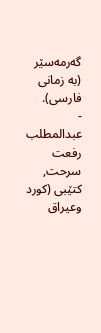گه‌رمه‌سێر (به‌ زمانى فارسی).
-      عبدالمطلب رفعت سرحت, كتێبی (كورد وعیراق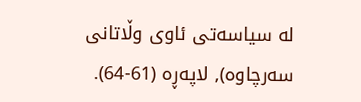له‌ سیاسه‌تى ئاوى وڵاتانى سه‌رچاوه‌), لاپه‌ڕه‌ (61-64).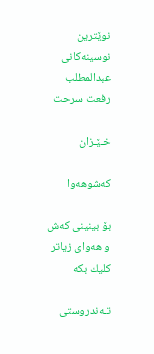نوێترین نوسینەکانی عبدالمطلب رفعت سرحت

خـێـزان

کەشوهەوا

بۆ بینینی كه‌ش و هه‌وای زیاتر كلیك بكه‌

تـه‌ندروستی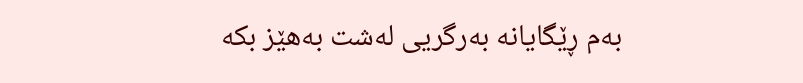به‌م ڕێگایانه‌ به‌رگریی‌ له‌شت به‌هێز بكه‌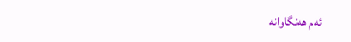ئه‌م هه‌نگاوانه‌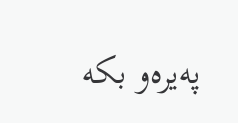په‌یره‌و بكه‌